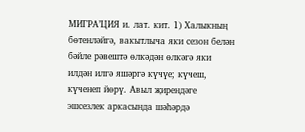МИГРА’ЦИЯ и. лат. кит. 1) Халыкның бөтенләйгә, вакытлыча яки сезон белән бәйле рәвештә өлкәдән өлкәгә яки илдән илгә яшәргә күчүе; күчеш, күченеп йөрү. Авыл җирендәге эшсезлек аркасында шәһәрдә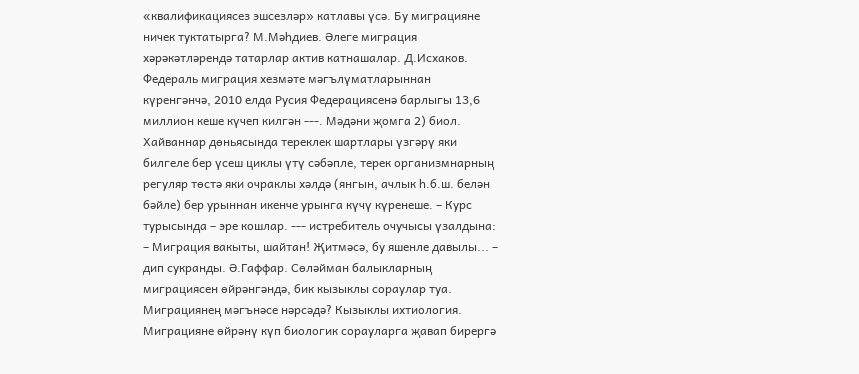«квалификациясез эшсезләр» катлавы үсә. Бу миграцияне ничек туктатырга? М.Мәһдиев. Әлеге миграция хәрәкәтләрендә татарлар актив катнашалар. Д.Исхаков. Федераль миграция хезмәте мәгълүматларыннан күренгәнчә, 2010 елда Русия Федерациясенә барлыгы 13,6 миллион кеше күчеп килгән ---. Мәдәни җомга 2) биол. Хайваннар дөньясында тереклек шартлары үзгәрү яки билгеле бер үсеш циклы үтү сәбәпле, терек организмнарның регуляр төстә яки очраклы хәлдә (янгын, ачлык һ.б.ш. белән бәйле) бер урыннан икенче урынга күчү күренеше. – Курс турысында – эре кошлар. --- истребитель очучысы үзалдына: – Миграция вакыты, шайтан! Җитмәсә, бу яшенле давылы... – дип сукранды. Ә.Гаффар. Сөләйман балыкларның миграциясен өйрәнгәндә, бик кызыклы сораулар туа. Миграциянең мәгънәсе нәрсәдә? Кызыклы ихтиология. Миграцияне өйрәнү күп биологик сорауларга җавап бирергә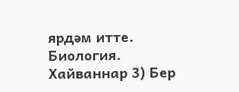ярдәм итте. Биология. Хайваннар 3) Бер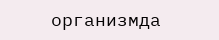организмда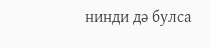нинди дә булса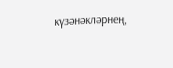күзәнәкләрнең,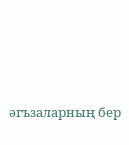әгъзаларның бер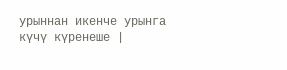урыннан икенче урынга күчү күренеше |